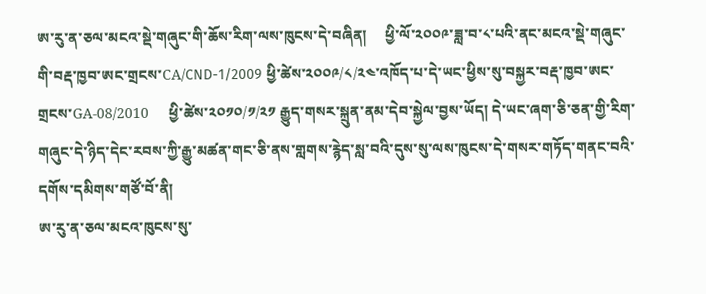ཨ་རུ་ན་ཅལ་མངའ་སྡེ་གཞུང་གི་ཆོས་རིག་ལས་ཁུངས་དེ་བཞིན།     ཕྱི་ལོ་༢༠༠༩་ཟླ་བ་༨་པའི་ནང་མངའ་སྡེ་གཞུང་གི་བརྡ་ཁྱབ་ཨང་གྲངས་CA/CND-1/2009 ཕྱི་ཚེས་༢༠༠༩/༨/༢༤་འཁོད་པ་དེ་ཡང་ཕྱིས་སུ་བསྐྱར་བརྡ་ཁྱབ་ཨང་གྲངས་GA-08/2010     ཕྱི་ཚེས་༢༠༡༠/༡/༢༡ རྒྱུད་གསར་སྐྲུན་ནམ་དེབ་སྐྱེལ་བྱས་ཡོད། དེ་ཡང་ཞག་ཅི་ཅན་གྱི་རིག་གཞུང་དེ་ཉིད་དེང་རབས་ཀྱི་རྒྱུ་མཚན་གང་ཅི་ནས་གླགས་རྙེད་སླ་བའི་དུས་སུ་ལས་ཁུངས་དེ་གསར་གཏོད་གནང་བའི་དགོས་དམིགས་གཙོ་བོ་ནི།
ཨ་རུ་ན་ཅལ་མངའ་ཁུངས་སུ་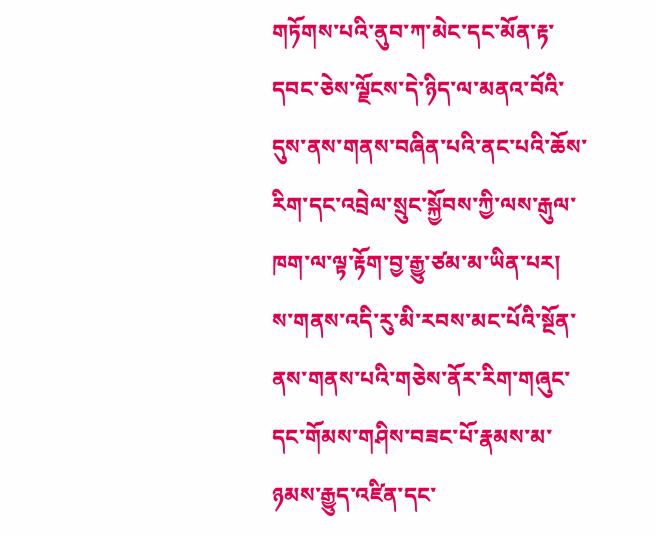གཏོགས་པའི་ནུབ་ཀ་མེང་དང་མོན་རྟ་དབང་ཅེས་ལྗོངས་དེ་ཉིད་ལ་མནའ་བོའི་དུས་ནས་གནས་བཞིན་པའི་ནང་པའི་ཆོས་རིག་དང་འབྲེལ་སྲུང་སྐྱོབས་ཀྱི་ལས་རྒུལ་ཁག་ལ་ལྟ་རྟོག་བྱ་རྒྱུ་ཙམ་མ་ཡིན་པར། ས་གནས་འདི་རུ་མི་རབས་མང་པོའི་སྔོན་ནས་གནས་པའི་གཅེས་ནོར་རིག་གཞུང་དང་གོམས་གཤིས་བཟང་པོ་རྣམས་མ་ཉམས་རྒྱུད་འཛིན་དང་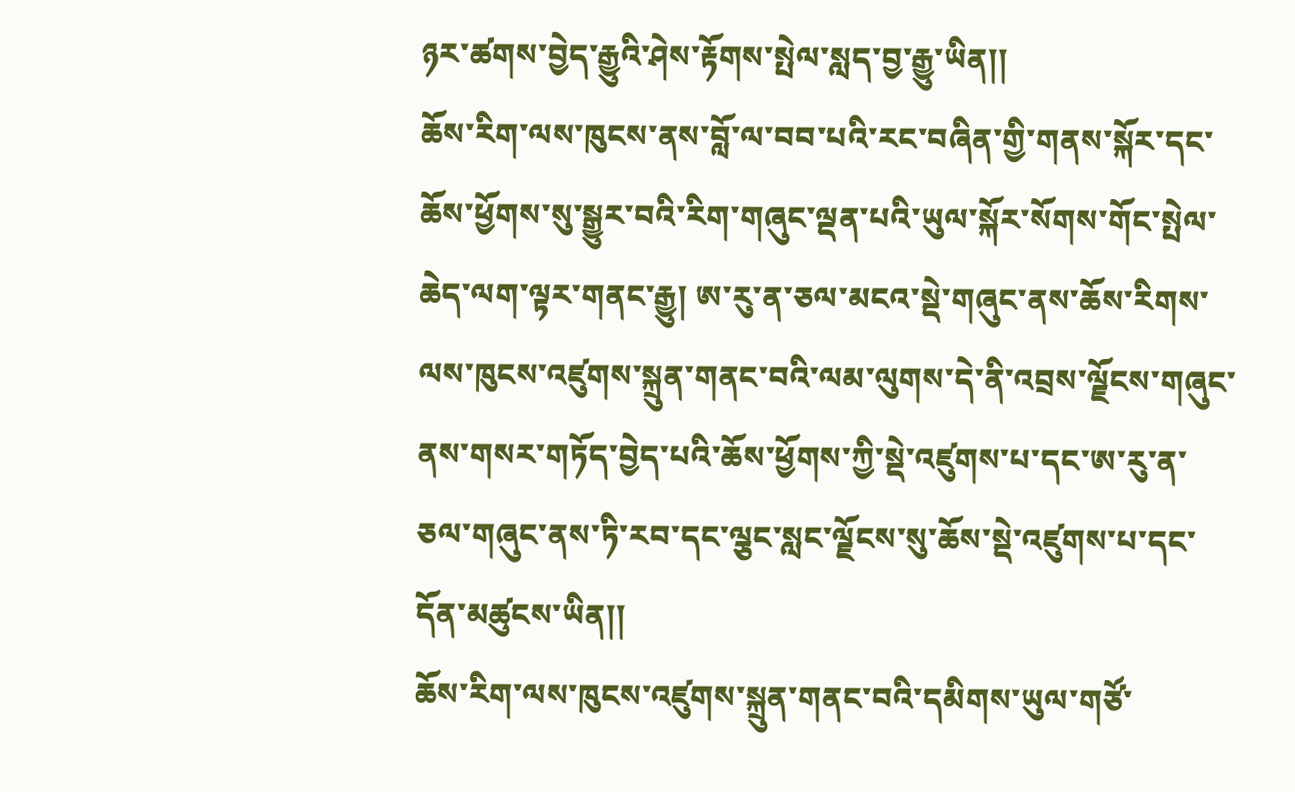ཉར་ཚགས་བྱེད་རྒྱུའི་ཤེས་རྟོགས་སྤེལ་སླད་བྱ་རྒྱུ་ཡིན།།
ཆོས་རིག་ལས་ཁུངས་ནས་བློ་ལ་བབ་པའི་རང་བཞིན་གྱི་གནས་སྐོར་དང་ཆོས་ཕྱོགས་སུ་སྒྱུར་བའི་རིག་གཞུང་ལྡན་པའི་ཡུལ་སྐོར་སོགས་གོང་སྤེལ་ཆེད་ལག་ལྟར་གནང་རྒྱུ། ཨ་རུ་ན་ཅལ་མངའ་སྡེ་གཞུང་ནས་ཆོས་རིགས་ལས་ཁུངས་འཛུགས་སྐྲུན་གནང་བའི་ལམ་ལུགས་དེ་ནི་འབྲས་ལྗོངས་གཞུང་ནས་གསར་གཏོད་བྱེད་པའི་ཆོས་ཕྱོགས་ཀྱི་སྡེ་འཛུགས་པ་དང་ཨ་རུ་ན་ཅལ་གཞུང་ནས་ཏི་རབ་དང་ལྕང་སླང་ལྗོངས་སུ་ཆོས་སྡེ་འཛུགས་པ་དང་དོན་མཚུངས་ཡིན།།
ཆོས་རིག་ལས་ཁུངས་འཛུགས་སྐྲུན་གནང་བའི་དམིགས་ཡུལ་གཙོ་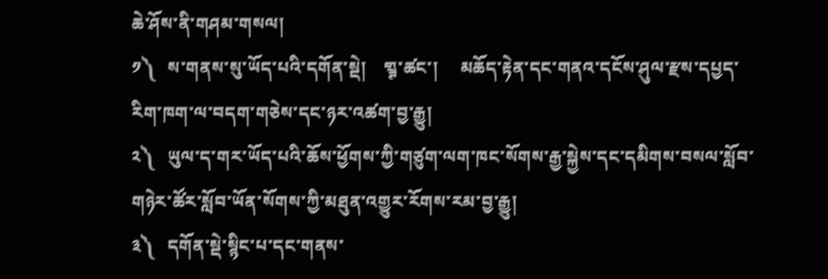ཆེ་ཤོས་ནི་གཤམ་གསལ།
༡༽   ས་གནས་སུ་ཡོད་པའི་དགོན་སྡེ།    གྲྚ་ཚང་།     མཆོད་རྟེན་དང་གནའ་དངོས་ཤུལ་རྫས་དཔྱད་རིག་ཁག་ལ་བདག་གཅེས་དང་ཉར་འཚག་བྱ་རྒྱུ།
༢༽   ཡུལ་ད་གར་ཡོད་པའི་ཆོས་ཕྱོགས་ཀྱི་གཙུག་ལག་ཁང་སོགས་རྒྱ་སྐྱེས་དང་དམིགས་བསལ་སློབ་གཉེར་ཚོར་སློབ་ཡོན་སོགས་ཀྱི་མཐུན་འགྱུར་རོགས་རམ་བྱ་རྒྱུ།
༣༽   དགོན་སྡེ་སྙིང་པ་དང་གནས་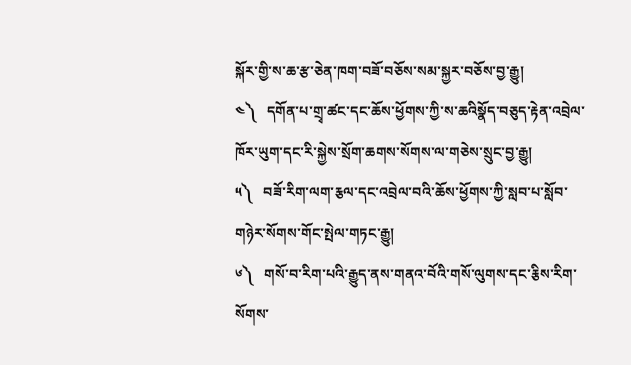སྐོར་གྱི་ས་ཆ་རྩ་ཅེན་ཁག་བཟོ་བཅོས་སམ་སྐྱར་བཅོས་བྱ་རྒྱུ།
༤༽   དགོན་པ་གྲྭ་ཚང་དང་ཆོས་ཕྱོགས་ཀྱི་ས་ཆའིསྣོད་བཅུད་རྟེན་འབྲེལ་ཁོར་ཡུག་དང་རི་སྐྱེས་སྲོག་ཆགས་སོགས་ལ་གཅེས་སྲུང་བྱ་རྒྱུ།
༥༽   བཟོ་རིག་ལག་རྕལ་དང་འབྲེལ་བའི་ཆོས་ཕྱོགས་ཀྱི་སླབ་པ་སློབ་གཉེར་སོགས་གོང་སྤེལ་གཏང་རྒྱུ།
༦༽   གསོ་བ་རིག་པའི་རྒྱུད་ནས་གནའ་བོའི་གསོ་ལུགས་དང་རྕིས་རིག་སོགས་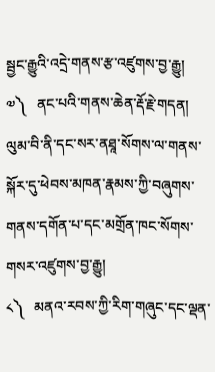སྦྱང་རྒྱུའི་འདྲེ་གནས་རྩ་འཛུགས་བྱ་རྒྱུ།
༧༽   ནང་པའི་གནས་ཆེན་རྡོ་རྗེ་གདན། ལུམ་བི་ནི་དང་སར་ནཐཱ་སོགས་ལ་གནས་སྐོར་དུ་ཕེབས་མཁན་རྣམས་ཀྱི་བཞུགས་གནས་དགོན་པ་དང་མགྲོན་ཁང་སོགས་གསར་འཛུགས་བྱ་རྒྱུ།
༨༽   མནའ་རབས་ཀྱི་རིག་གཞུང་དང་ལྡན་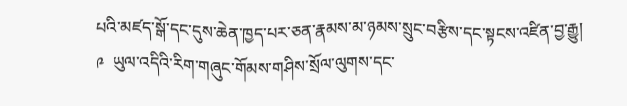པའི་མཛད་སྒོ་དང་དུས་ཆེན་ཁྱད་པར་ཅན་རྣམས་མ་ཉམས་སྲུང་བརྩིས་དང་སྟངས་འཛིན་བྱ་རྒྱུ།
༩  ཡུལ་འདིའི་རིག་གཞུང་གོམས་གཤིས་སྲོལ་ལུགས་དང་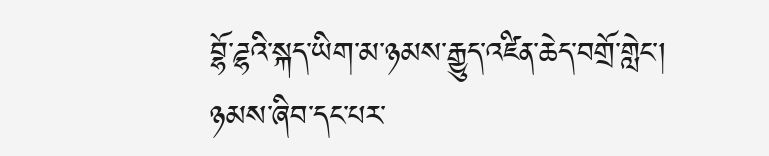བྷོ་ཌྷའི་སྐད་ཡིག་མ་ཉམས་རྒྱུད་འཛིན་ཆེད་བགྲོ་གླེང་།     ཉམས་ཞིབ་དང་པར་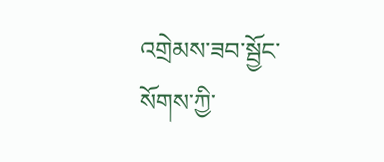འགྲེམས་ཟབ་སྦྱོང་སོགས་ཀྱི་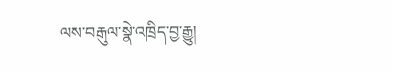ལས་བརྒུལ་སྣེ་འཁྲིད་བྱ་རྒྱུ།